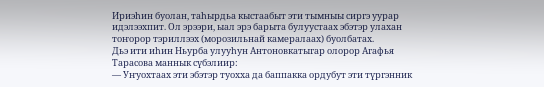Ириэһин буолан, таһырдьа кыстаабыт эти тымныы сиргэ уурар идэлээхпит. Ол эрээри, ыал эрэ барыта булуустаах эбэтэр улахан тоҥорор тэриллээх (морозильнай камералаах) буолбатах.
Дьэ ити иһин Ньурба улууһун Антоновкатыгар олорор Агафья Тарасова маннык сүбэлиир:
— Уҥуохтаах эти эбэтэр туохха да баппакка ордубут эти түргэнник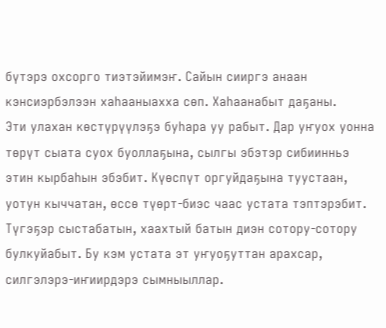бүтэрэ охсорго тиэтэйимэҥ. Сайын сииргэ анаан кэнсиэрбэлээн хаһааныахха сөп. Хаһаанабыт даҕаны.
Эти улахан көстүрүүлэҕэ буһара уу рабыт. Дар уҥуох уонна төрүт сыата суох буоллаҕына, сылгы эбэтэр сибиинньэ этин кырбаһын эбэбит. Күөспүт оргуйдаҕына туустаан, уотун кыччатан, өссө түөрт-биэс чаас устата тэптэрэбит. Түгэҕэр сыстабатын, хаахтый батын диэн сотору-сотору булкуйабыт. Бу кэм устата эт уҥуоҕуттан арахсар, силгэлэрэ-иҥиирдэрэ сымныыллар.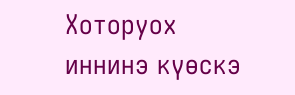Хоторуох иннинэ күөскэ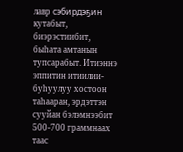лавр сэбирдэҕин кутабыт, биэрэстиибит, быһата амтанын тупсарабыт. Итиэннэ эппитин итиилии-буһуулуу хостоон таһааран, эрдэттэн сууйан бэлэмнээбит 500-700 граммнаах таас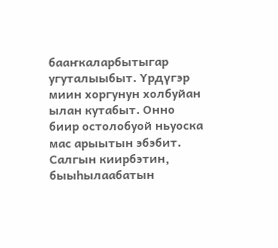бааҥкаларбытыгар угуталыыбыт. Үрдүгэр миин хоргунун холбуйан ылан кутабыт. Онно биир остолобуой ньуоска мас арыытын эбэбит. Салгын киирбэтин, быыһылаабатын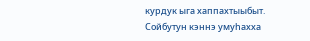курдук ыга хаппахтыыбыт. Сойбутун кэннэ умуһахха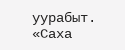уурабыт.
«Саха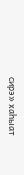сирэ» хаһыат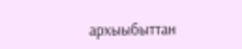архыыбыттан